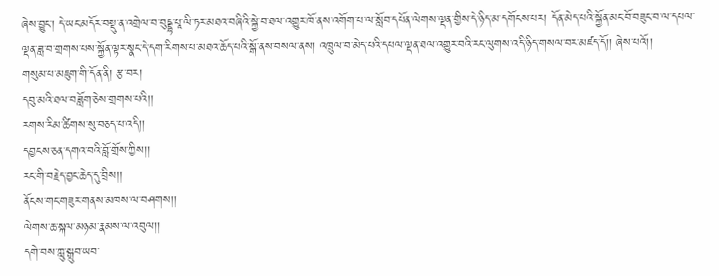ཞེས་བྱུང་། དེ་ཡང་མདོར་བསྡུ་ན་འགྲེལ་བ་བུདྡྷ་པཱ་ལི་ཏར་མཐའ་བཞིའི་སྐྱེ་བ་ཐལ་འགྱུར་ཁོ་ནས་འགོག་པ་ལ་སློབ་དཔོན་ལེགས་ལྡན་གྱིས་དེ་ཉིད་མ་དགོངས་པར། དོན་མེད་པའི་སྐྱོན་མང་བོ་བཟུང་བ་ལ་དཔལ་ལྡན་ཟླ་བ་གྲགས་པས་སྐྱོན་ལྟར་སྣང་དེ་དག་རིགས་པ་མཐའ་ཆོད་པའི་སྒོ་ནས་བསལ་ནས། འཁྲུལ་བ་མེད་པའི་དཔལ་ལྡན་ཐལ་འགྱུར་བའི་རང་ལུགས་འདི་ཉིད་གསལ་བར་མཛད་དོ།། ཞེས་པའོ།།
གསུམ་པ་མཇུག་གི་དོན་ནི། རྩ་བར།
དབུ་མའི་ཐལ་བཟློག་ཅེས་གྲགས་པའི།།
རགས་རིམ་ཚིགས་སུ་བཅད་པ་འདི།།
དབྱངས་ཅན་དགའ་བའི་བློ་གྲོས་ཀྱིས།།
རང་གི་བརྗེད་བྱང་ཆེད་དུ་བྲིས།།
ནོངས་གང་གཟུར་གནས་མཁས་ལ་བཤགས།།
ལེགས་ཆ་སྐལ་མཉམ་རྣམས་ལ་འབུལ།།
དགེ་བས་ཀླུ་སྒྲུབ་ཡབ་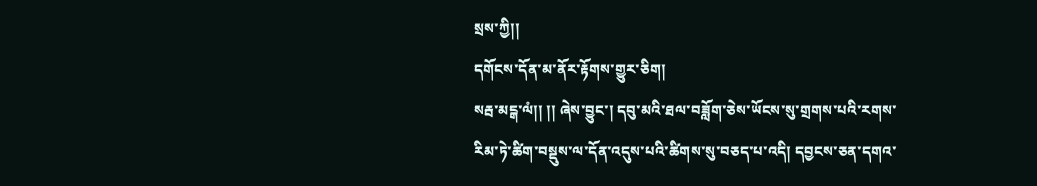སྲས་ཀྱི།།
དགོངས་དོན་མ་ནོར་རྟོགས་གྱུར་ཅིག།
སརྦ་མངྒ་ལཾ།། །། ཞེས་བྱུང་། དབུ་མའི་ཐལ་བཟློག་ཅེས་ཡོངས་སུ་གྲགས་པའི་རགས་རིམ་ཏེ་ཚིག་བསྡུས་ལ་དོན་འདུས་པའི་ཚིགས་སུ་བཅད་པ་འདི། དབྱངས་ཅན་དགའ་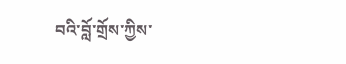བའི་བློ་གྲོས་ཀྱིས་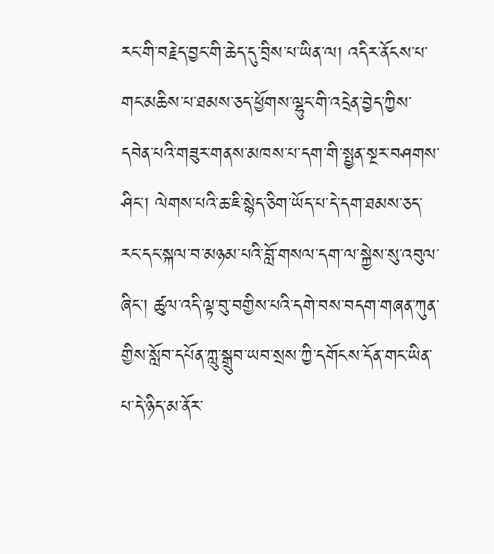རང་གི་བརྗེད་བྱང་གི་ཆེད་དུ་བྲིས་པ་ཡིན་ལ། འདིར་ནོངས་པ་གང་མཆིས་པ་ཐམས་ཅད་ཕྱོགས་ལྷུང་གི་འདྲེན་བྱེད་ཀྱིས་དབེན་པའི་གཟུར་གནས་མཁས་པ་དག་གི་སྤྱན་སྔར་བཤགས་ཤིང་། ལེགས་པའི་ཆ་ཇི་སྙེད་ཅིག་ཡོད་པ་དེ་དག་ཐམས་ཅད་རང་དང་སྐལ་བ་མཉམ་པའི་བློ་གསལ་དག་ལ་སྐྱེས་སུ་འབུལ་ཞིང་། ཚུལ་འདི་ལྟ་བུ་བགྱིས་པའི་དགེ་བས་བདག་གཞན་ཀུན་གྱིས་སློབ་དཔོན་ཀླུ་སྒྲུབ་ཡབ་སྲས་ཀྱི་དགོངས་དོན་གང་ཡིན་པ་དེ་ཉིད་མ་ནོར་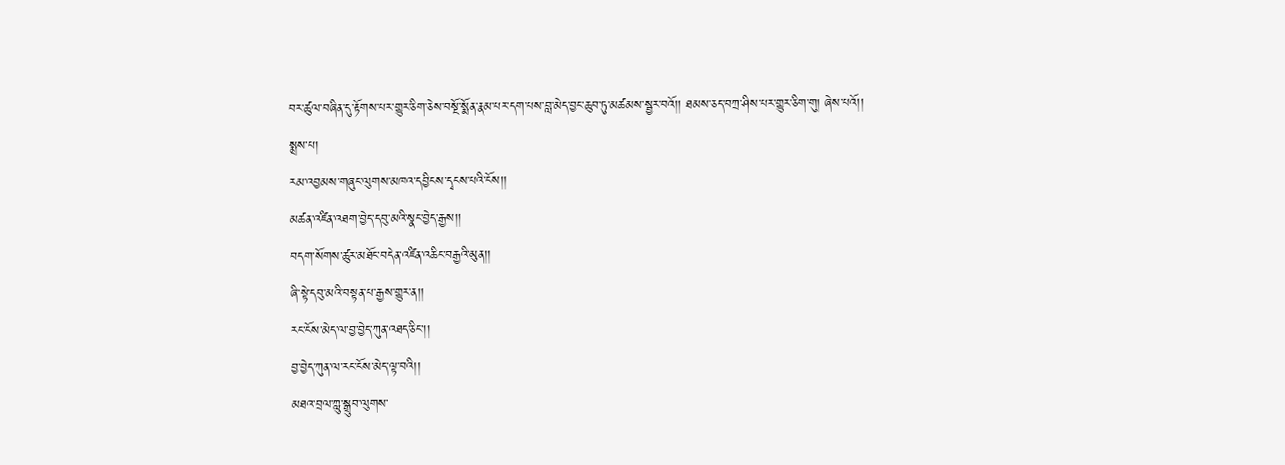བར་ཚུལ་བཞིན་དུ་རྟོགས་པར་གྱུར་ཅིག་ཅེས་བསྔོ་སྨོན་རྣམ་པར་དག་པས་བླ་མེད་བྱང་ཆུབ་ཏུ་མཚམས་སྦྱར་བའོ།། ཐམས་ཅད་བཀྲ་ཤིས་པར་གྱུར་ཅིག་གུ། ཞེས་པའོ།།
སྨྲས་པ།
རམ་འབྱམས་གཞུང་ལུགས་མཁའ་དབྱིངས་དྭངས་པའི་ངོས།།
མཚན་འཛིན་འཐག་བྱེད་དབུ་མའི་སྣང་བྱེད་རྒྱས།།
བདག་སོགས་ཚུར་མཐོང་བདེན་འཛིན་འཆིང་བརྒྱའི་མུན།།
ཞི་སྟེ་དབུ་མའི་བསྟན་པ་རྒྱས་གྱུར་ན།།
རང་ངོས་མེད་ལ་བྱ་བྱེད་ཀུན་འཐད་ཅིང་།།
བྱ་བྱེད་ཀུན་ལ་རང་ངོས་མེད་ལྟ་བའི།།
མཐའ་བྲལ་ཀླུ་སྒྲུབ་ལུགས་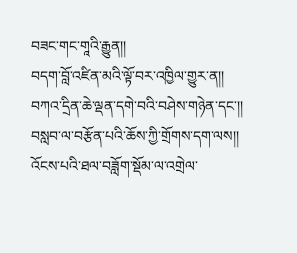བཟང་གང་གཱའི་རྒྱུན།།
བདག་བློ་འཛིན་མའི་ལྟོ་བར་འཁྱིལ་གྱུར་ན།།
བཀའ་དྲིན་ཆེ་ལྡན་དགེ་བའི་བཤེས་གཉེན་དང་།།
བསླབ་ལ་བརྩོན་པའི་ཆོས་ཀྱི་གྲོགས་དག་ལས།།
འོངས་པའི་ཐལ་བཟློག་སྡོམ་ལ་འགྲེལ་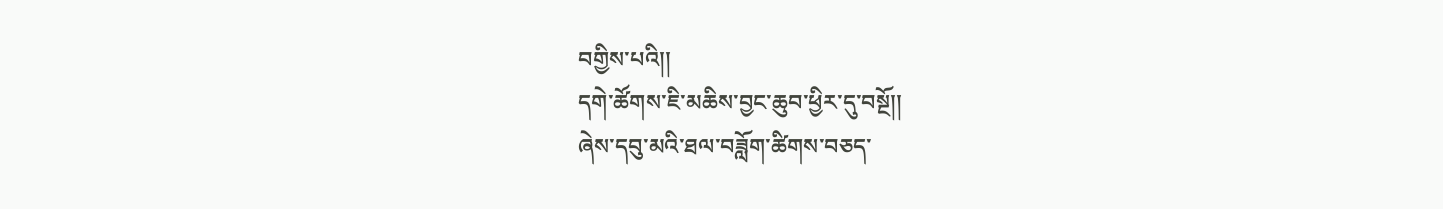བགྱིས་པའི།།
དགེ་ཚོགས་ཇི་མཆིས་བྱང་ཆུབ་ཕྱིར་དུ་བསྔོ།།
ཞེས་དབུ་མའི་ཐལ་བཟློག་ཚིགས་བཅད་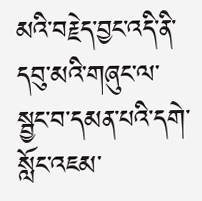མའི་བརྗེད་བྱང་འདི་ནི་དབུ་མའི་གཞུང་ལ་སྦྱང་བ་དམན་པའི་དགེ་སློང་འཇམ་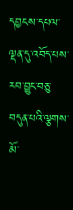དབྱངས་དཔལ་ལྡན་དུ་འབོད་པས་རབ་བྱུང་བཅུ་བདུན་པའི་ལྕགས་མོ་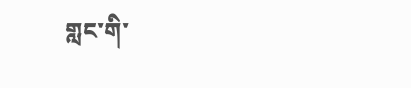གླང་གི་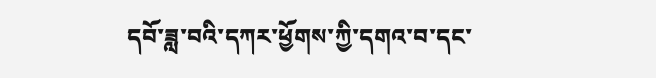དབོ་ཟླ་བའི་དཀར་ཕྱོགས་ཀྱི་དགའ་བ་དང་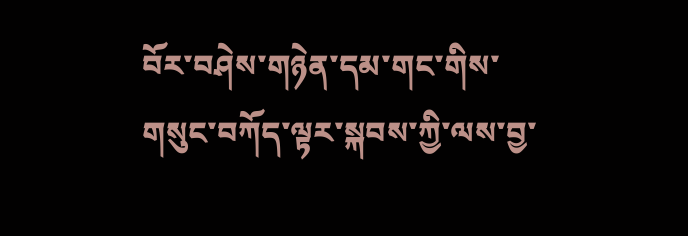བོར་བཤེས་གཉེན་དམ་གང་གིས་གསུང་བཀོད་ལྟར་སྐབས་ཀྱི་ལས་བྱ་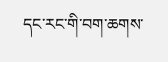དང་རང་གི་བག་ཆགས་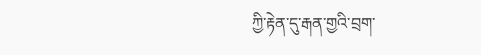ཀྱི་རྟེན་དུ་རྒན་གྱའི་བྲག་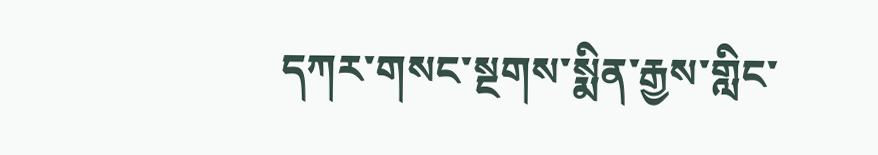དཀར་གསང་སྔགས་སྨིན་རྒྱས་གླིང་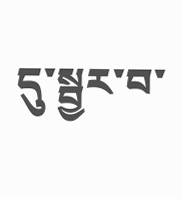དུ་སྦྱར་བ་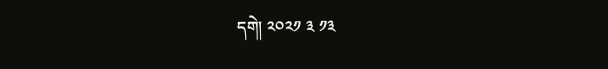དགེ། ༢༠༢༡ ༣ ༡༣